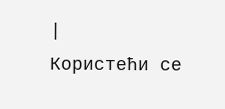|
Користећи се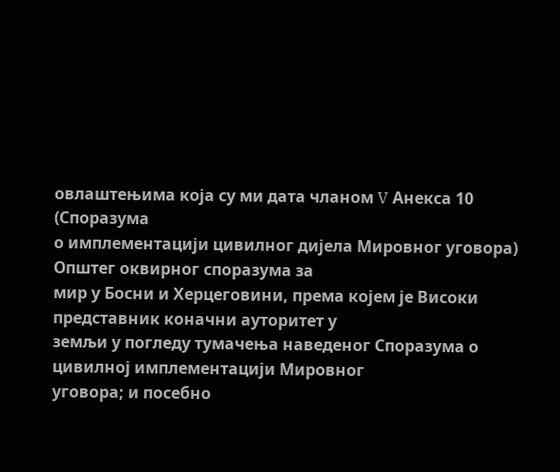овлаштењима која су ми дата чланом V Анекса 10 (Споразума
о имплементацији цивилног дијела Мировног уговора) Општег оквирног споразума за
мир у Босни и Херцеговини, према којем је Високи представник коначни ауторитет у
земљи у погледу тумачења наведеног Споразума о цивилној имплементацији Мировног
уговора; и посебно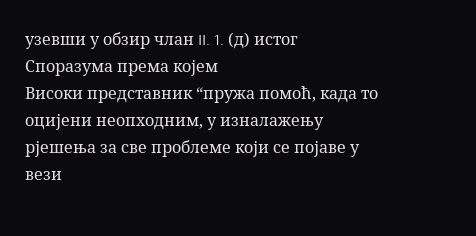узевши у обзир члан II. 1. (д) истог Споразума према којем
Високи представник “пружа помоћ, када то оцијени неопходним, у изналажењу
рјешења за све проблеме који се појаве у вези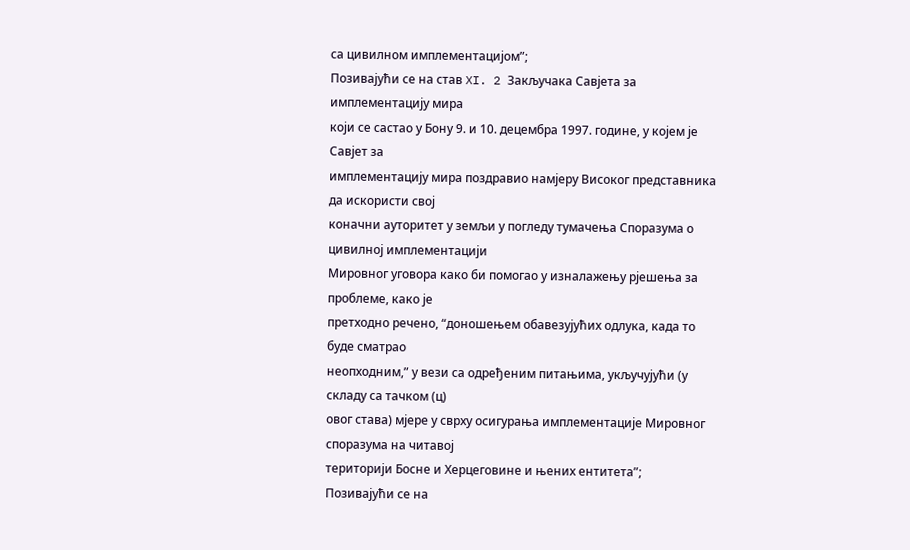са цивилном имплементацијом”;
Позивајући се на став XI. 2 Закључака Савјета за имплементацију мира
који се састао у Бону 9. и 10. децембра 1997. године, у којем је Савјет за
имплементацију мира поздравио намјеру Високог представника да искористи свој
коначни ауторитет у земљи у погледу тумачења Споразума о цивилној имплементацији
Мировног уговора како би помогао у изналажењу рјешења за проблеме, како је
претходно речено, “доношењем обавезујућих одлука, када то буде сматрао
неопходним,” у вези са одређеним питањима, укључујући (у складу са тачком (ц)
овог става) мјере у сврху осигурања имплементације Мировног споразума на читавој
територији Босне и Херцеговине и њених ентитета”;
Позивајући се на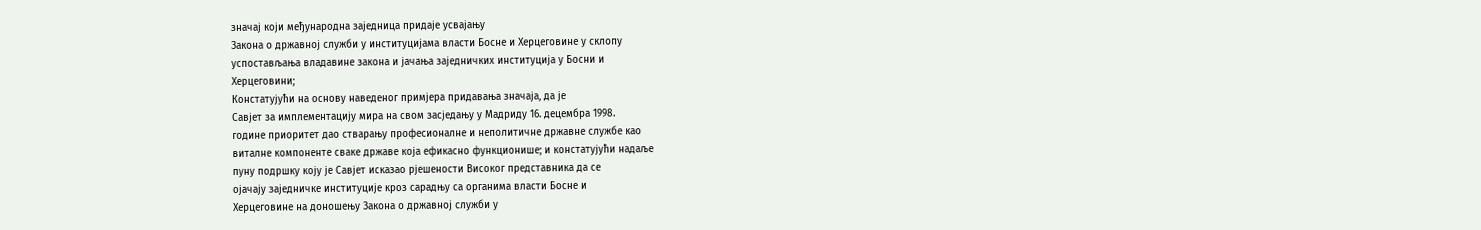значај који међународна заједница придаје усвајању
Закона о државној служби у институцијама власти Босне и Херцеговине у склопу
успостављања владавине закона и јачања заједничких институција у Босни и
Херцеговини;
Констатујући на основу наведеног примјера придавања значаја, да је
Савјет за имплементацију мира на свом засједању у Мадриду 16. децембра 1998.
године приоритет дао стварању професионалне и неполитичне државне службе као
виталне компоненте сваке државе која ефикасно функционише; и констатујући надаље
пуну подршку коју је Савјет исказао рјешености Високог представника да се
ојачају заједничке институције кроз сарадњу са органима власти Босне и
Херцеговине на доношењу Закона о државној служби у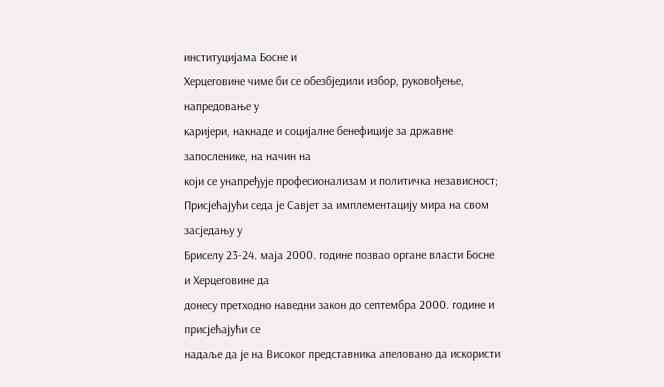институцијама Босне и
Херцеговине чиме би се обезбједили избор, руковођење, напредовање у
каријери, накнаде и социјалне бенефиције за државне запосленике, на начин на
који се унапређује професионализам и политичка независност;
Присјећајући седа је Савјет за имплементацију мира на свом засједању у
Бриселу 23-24. маја 2000. године позвао органе власти Босне и Херцеговине да
донесу претходно наведни закон до септембра 2000. године и присјећајући се
надаље да је на Високог представника апеловано да искористи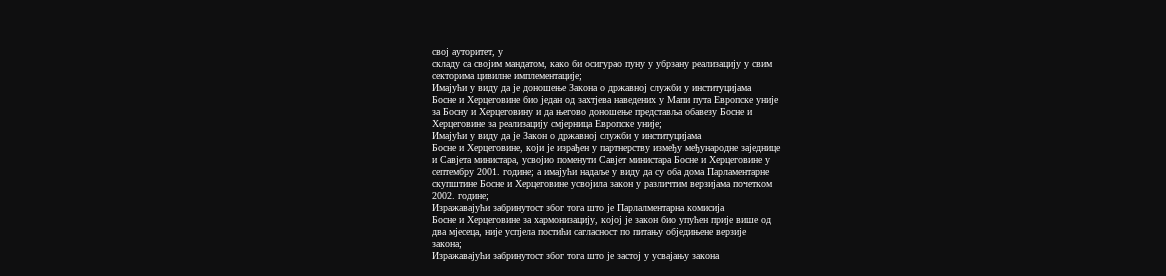свој ауторитет, у
складу са својим мандатом, како би осигурао пуну у убрзану реализацију у свим
секторима цивилне имплементације;
Имајући у виду да је доношење Закона о државној служби у институцијама
Босне и Херцеговине био један од захтјева наведених у Мапи пута Европске уније
за Босну и Херцеговину и да његово доношење представља обавезу Босне и
Херцеговине за реализацију смјерница Европске уније;
Имајући у виду да је Закон о државној служби у институцијама
Босне и Херцеговине, који је израђен у партнерству између међународне заједнице
и Савјета министара, усвојио поменути Савјет министара Босне и Херцеговине у
септембру 2001. године; а имајући надаље у виду да су оба дома Парламентарне
скупштине Босне и Херцеговине усвојила закон у различтим верзијама почетком
2002. године;
Изражавајући забринутост због тога што је Парлалментарна комисија
Босне и Херцеговине за хармонизацију, којој је закон био упућен прије више од
два мјесеца, није успјела постићи сагласност по питању обједињене верзије
закона;
Изражавајући забринутост због тога што је застој у усвајању закона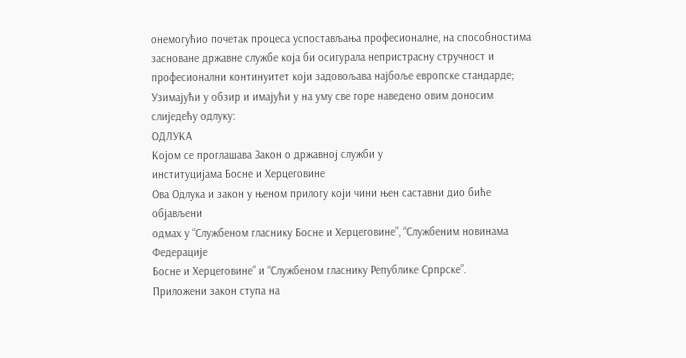онемогућио почетак процеса успостављања професионалне, на способностима
засноване државне службе која би осигурала непристрасну стручност и
професионални континуитет који задовољава најбоље европске стандарде;
Узимајући у обзир и имајући у на уму све горе наведено овим доносим
слиједећу одлуку:
ОДЛУКА
Којом се проглашава Закон о државној служби у
институцијама Босне и Херцеговине
Ова Одлука и закон у њеном прилогу који чини њен саставни дио биће објављени
одмах у “Службеном гласнику Босне и Херцеговине”, “Службеним новинама Федерације
Босне и Херцеговине” и “Службеном гласнику Републике Српрске”.
Приложени закон ступа на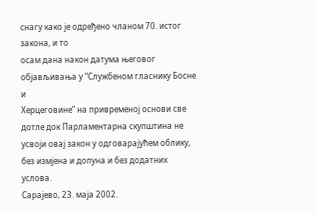снагу како је одређено чланом 70. истог закона, и то
осам дана након датума његовог објављивања у “Службеном гласнику Босне и
Херцеговине” на привременој основи све дотле док Парламентарна скупштина не
усвоји овај закон у одговарајућем облику, без измјена и допуна и без додатних
услова.
Сарајево, 23. маја 2002.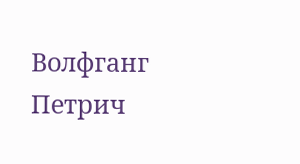Волфганг Петрич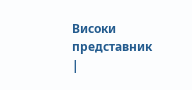Високи представник
|